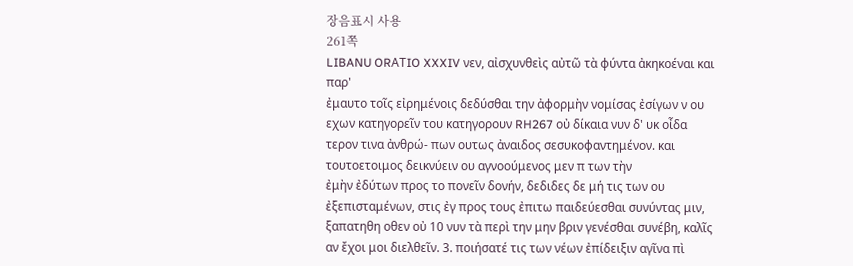장음표시 사용
261쪽
LIBANU ORΑΤIO XXXIV νεν, αἰσχυνθεὶς αὐτῶ τὰ φύντα ἀκηκοέναι και παρ'
ἐμαυτο τοῖς εἰρημένοις δεδύσθαι την ἀφορμὴν νομίσας ἐσίγων ν ου εχων κατηγορεῖν του κατηγορουν RH267 οὐ δίκαια νυν δ' υκ οἶδα τερον τινα ἀνθρώ- πων ουτως ἀναιδος σεσυκοφαντημένον. και τουτοετοιμος δεικνύειν ου αγνοούμενος μεν π των τὴν
ἐμὴν ἐδύτων προς το πονεῖν δονήν, δεδιδες δε μή τις των ου ἐξεπισταμένων, στις ἐγ προς τους ἐπιτω παιδεύεσθαι συνύντας μιν, ξαπατηθη οθεν οὐ 10 νυν τὰ περὶ την μην βριν γενέσθαι συνέβη, καλῖς αν ἔχοι μοι διελθεῖν. 3. ποιήσατέ τις των νέων ἐπίδειξιν αγῖνα πὶ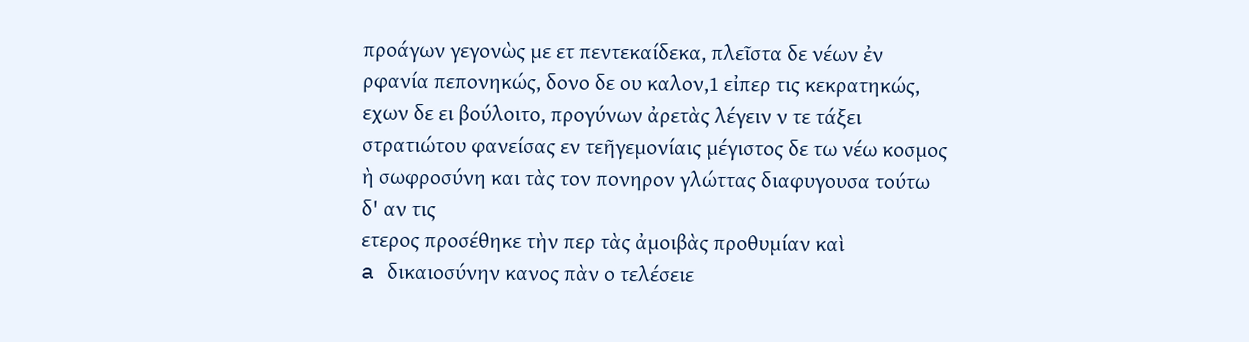προάγων γεγονὼς με ετ πεντεκαίδεκα, πλεῖστα δε νέων ἐν ρφανία πεπονηκώς, δονο δε ου καλον,1 εἰπερ τις κεκρατηκώς, εχων δε ει βούλοιτο, προγύνων ἀρετὰς λέγειν ν τε τάξει στρατιώτου φανείσας εν τεῆγεμονίαις μέγιστος δε τω νέω κοσμος ὴ σωφροσύνη και τὰς τον πονηρον γλώττας διαφυγουσα τούτω δ' αν τις
ετερος προσέθηκε τὴν περ τὰς ἀμοιβὰς προθυμίαν καὶ
a δικαιοσύνην κανος πὰν ο τελέσειε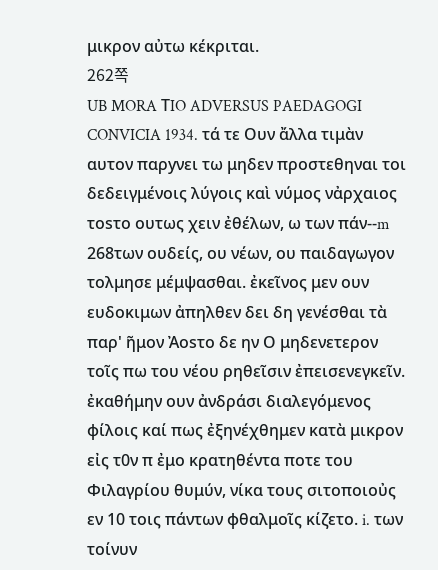μικρον αὐτω κέκριται.
262쪽
UB MORA ΤIO ADVERSUS PAEDAGOGI CONVICIA 1934. τά τε Ουν ἄλλα τιμὰν αυτον παρyνει τω μηδεν προστεθηναι τοι δεδειγμένοις λύγοις καὶ νύμος νἀρχαιος τοsτο ουτως χειν ἐθέλων, ω των πάν--m 268των ουδείς, ου νέων, ου παιδαγωγον τολμησε μέμψασθαι. ἐκεῖνος μεν ουν ευδοκιμων ἀπηλθεν δει δη γενέσθαι τὰ παρ' ῆμον Ἀοsτο δε ην Ο μηδενετερον τοῖς πω του νέου ρηθεῖσιν ἐπεισενεγκεῖν. ἐκαθήμην ουν ἀνδράσι διαλεγόμενος φίλοις καί πως ἐξηνέχθημεν κατὰ μικρον εἰς τ0ν π ἐμο κρατηθέντα ποτε του Φιλαγρίου θυμύν, νίκα τους σιτοποιοὐς εν 10 τοις πάντων φθαλμοῖς κίζετο. i. των τοίνυν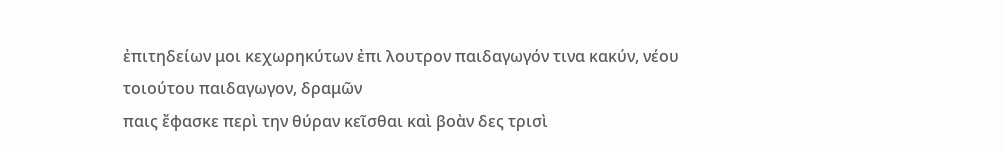ἐπιτηδείων μοι κεχωρηκύτων ἐπι λουτρον παιδαγωγόν τινα κακύν, νέου τοιούτου παιδαγωγον, δραμῶν
παις ἔφασκε περὶ την θύραν κεῖσθαι καὶ βοὰν δες τρισὶ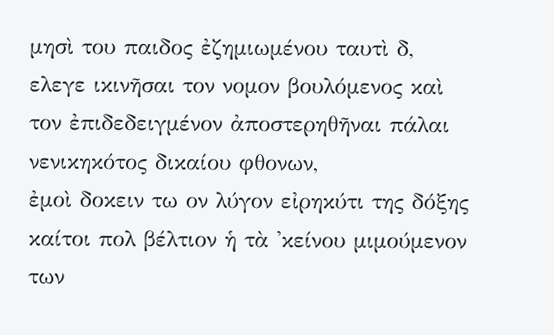μησὶ του παιδος ἐζημιωμένου ταυτὶ δ, ελεγε ικινῆσαι τον νομον βουλόμενος καὶ τον ἐπιδεδειγμένον ἀποστερηθῆναι πάλαι νενικηκότος δικαίου φθονων,
ἐμοὶ δοκειν τω ον λύγον εἰρηκύτι της δόξης καίτοι πολ βέλτιον ἡ τὰ 'κείνου μιμούμενον των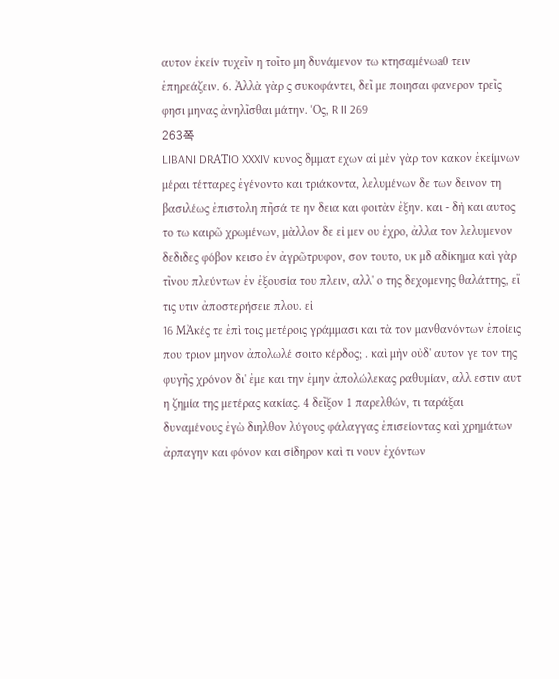αυτον ἐκείν τυχεῖν η τοῖτο μη δυνάμενον τω κτησαμένωa0 τειν ἐπηρεάζειν. 6. Ἀλλὰ γὰρ ς συκοφάντει, δεῖ με ποιησαι φανερον τρεῖς φησι μηνας ἀνηλῖσθαι μάτην. 'Oς, R II 269
263쪽
LIBANI DRΑΤIO XXXIV κυνος δμματ εχων αἱ μὲν γὰρ τον κακον ἐκείμνων μέραι τέτταρες ἐγένοντο και τριάκοντα, λελυμένων δε των δεινον τη βασιλέως ἐπιστολη πῆσά τε ην δεια και φοιτὰν ἐξην. και - δὴ και αυτος το τω καιρῶ χρωμένων, μὰλλον δε εἰ μεν ου ἐχρο, ἀλλα τον λελυμενον δεδιδες φόβον κεισο ἐν ἀγρῶτρυφον, σον τουτο, υκ μδ αδίκημα καὶ γὰρ τῖνου πλεύντων ἐν ἐξουσία του πλειν, αλλ' ο της δεχομενης θαλάττης, εἴ τις υτιν ἀποστερήσειε πλου. εἰ
16 MἈκές τε ἐπὶ τοις μετέροις γράμμασι και τὰ τον μανθανόντων ἐποίεις που τριον μηνον ἀπολωλέ σοιτο κέρδος; . καὶ μὴν οὐδ' αυτον γε τον της φυγῆς χρόνον δι' ἐμε και την ἐμην ἀπολώλεκας ραθυμίαν, αλλ εστιν αυτ η ζημία της μετέρας κακίας. 4 δεῖξον 1 παρελθών, τι ταράξαι δυναμένους ἐγὼ διηλθον λύγους φάλαγγας ἐπισείοντας καὶ χρημάτων ἀρπαγην και φόνον και σίδηρον καὶ τι νουν ἐχόντων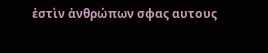ἐστὶν ἀνθρώπων σφας αυτους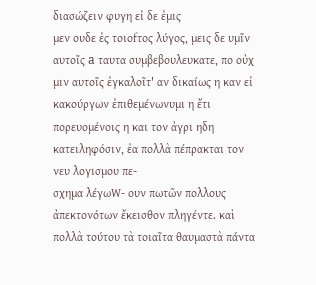διασώζειν φυγη εἰ δε ἐμις
μεν ουδε ἐς τοιοfτος λύγος, μεις δε υμῖν αυτοῖς a ταυτα συμβεβουλευκατε, πο οὐχ μιν αυτοῖς ἐγκαλοῖτ' αν δικαίως η καν εἰ κακούργων ἐπιθεμένωνυμι η ἔτι πορευομένοις η και τον ἀγρι ηδη κατειληφόσιν, ἐα πολλὰ πέπρακται τον νευ λογισμου πε-
σχημα λέγωW- ουν πωτῶν πολλους ἀπεκτονότων ἔκεισθον πληγέντε. καὶ πολλὰ τούτου τὰ τοιαῖτα θαυμαστὰ πάντα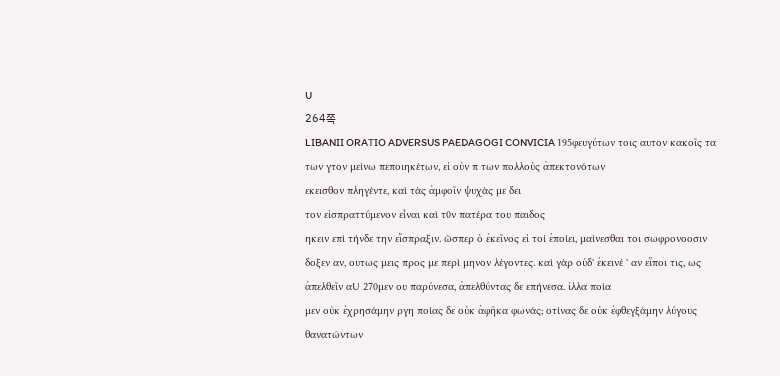U
264쪽
LIBANII ORAΤIO ADVERSUS PAEDAGOGI CONVICIA 195φευγύτων τοις αυτον κακοῖς τα των γτον μείνω πεποιηκέτων, εἰ οὐν π των πολλοὐς ἀπεκτονότων
εκεισθον πληγέντε, καὶ τὰς ἀμφοῖν ψυχὰς με δει
τον εἰσπραττύμενον εἶναι καὶ τ0ν πατέρα του παιδος
ηκειν επὶ τήνδε την εἴσπραξιν. ῶσπερ ὁ ἐκεῖνος εἰ τοί ἐποίει, μαίνεσθαι τοι σωφρονοοσιν δοξεν αν, ουτως μεις προς με περὶ μηνον λέγοντες. καὶ γὰρ οὐδ' ἐκεινέ ' αν εἴποι τις, ως ἀπελθεῖν αU 270μεν ου παρύνεσα, ἀπελθύντας δε επήνεσα. ἰλλα ποία
μεν οὐκ ἐχρησάμην ργη ποίας δε οὐκ ἀφῆκα φωνάς; oτίνας δε οὐκ ἐφθεγξάμην λύγους θανατώντων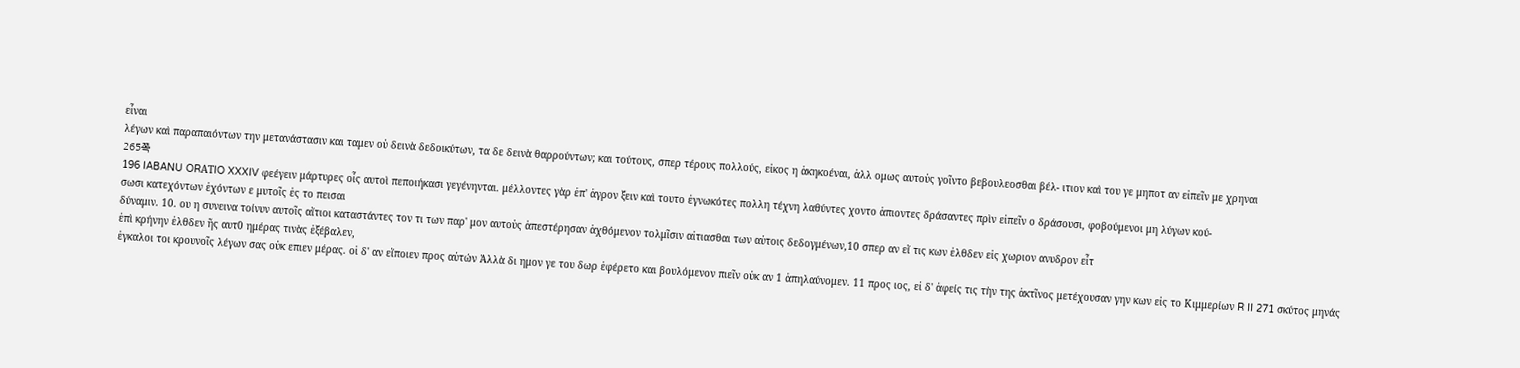εἶναι
λέγων καὶ παραπαιόντων την μετανάστασιν και ταμεν οὐ δεινὰ δεδοικύτων, τα δε δεινὰ θαρρούντων; και τούτους, σπερ τέρους πολλούς, εἰκος η ἀκηκοέναι, ἀλλ ομως αυτοὐς γοῖντο βεβουλεοσθαι βέλ- ιτιον καὶ του γε μηποτ αν εἰπεῖν με χρηναι
265쪽
196 IABANU ORΑΤIO XXXIV φεέγειν μάρτυρες οἷς αυτοὶ πεποιήκασι γεγένηνται. μέλλοντες γὰρ ἐπ' ἀγρον ξειν καὶ τουτο ἐγνωκότες πολλη τέχνη λαθύντες χοντο ἀπιοντες δράσαντες πρὶν εἰπεῖν ο δράσουσι, φοβούμενοι μη λύγων κού-
σωσι κατεχόντων ἐχόντων ε μυτοῖς ἐς το πεισαι
δύναμιν. 10. ου η συνεινα τοίνυν αυτοῖς αἴτιοι καταστάντες τον τι των παρ' μον αυτοὐς ἀπεστέρησαν ἀχθόμενον τολμῖσιν αἰτιασθαι των αὐτοις δεδογμένων,10 σπερ αν εἴ τις κων ἐλθδεν εἰς χωριον ανυδρον εἶτ
ἐπὶ κρήνην ἐλθδεν ῆς αυτ0 ημέρας τινὰς ἐξέβαλεν,
ἐγκαλοι τοι κρουνοῖς λέγων σας οὐκ επιεν μέρας. οἱ δ' αν εἴποιεν προς αὐτών Ἀλλὰ δι ημον γε του δωρ ἐφέρετο και βουλόμενον πιεῖν οὐκ αν 1 ἀπηλαύνομεν. 11 προς ιος, εἰ δ' ἀφείς τις τὴν της ἀκτῖνος μετέχουσαν γην κων εἰς το Κιμμερίων R II 271 σκύτος μηνάς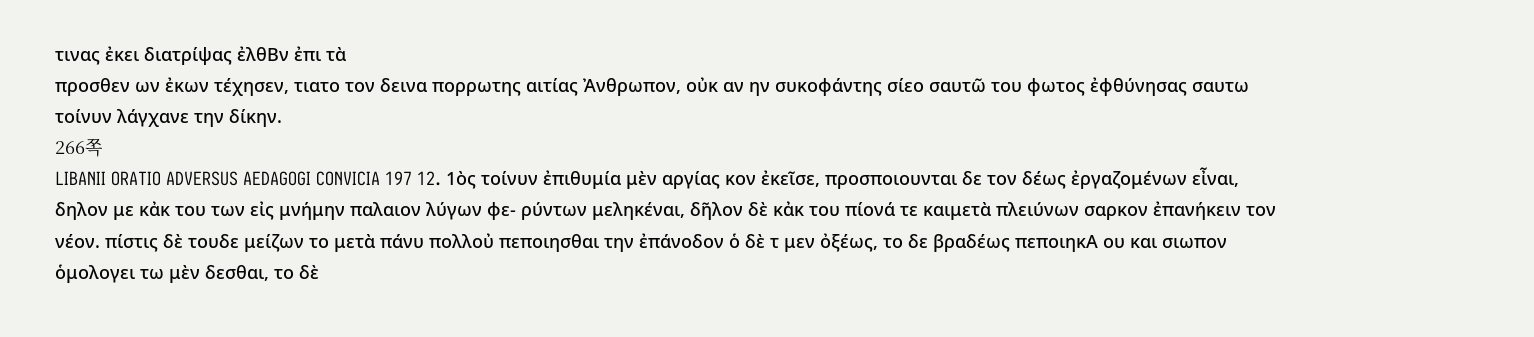τινας ἐκει διατρίψας ἐλθBν ἐπι τὰ
προσθεν ων ἐκων τέχησεν, τιατο τον δεινα πορρωτης αιτίας Ἀνθρωπον, οὐκ αν ην συκοφάντης σίεο σαυτῶ του φωτος ἐφθύνησας σαυτω τοίνυν λάγχανε την δίκην.
266쪽
LIBANII ORATIO ADVERSUS AEDAGOGI CONVICIA 197 12. 1ὸς τοίνυν ἐπιθυμία μὲν αργίας κον ἐκεῖσε, προσποιουνται δε τον δέως ἐργαζομένων εἶναι, δηλον με κἀκ του των εἰς μνήμην παλαιον λύγων φε- ρύντων μεληκέναι, δῆλον δὲ κἀκ του πίονά τε καιμετὰ πλειύνων σαρκον ἐπανήκειν τον νέον. πίστις δὲ τουδε μείζων το μετὰ πάνυ πολλοὐ πεποιησθαι την ἐπάνοδον ὁ δὲ τ μεν ὀξέως, το δε βραδέως πεποιηκA ου και σιωπον ὁμολογει τω μὲν δεσθαι, το δὲ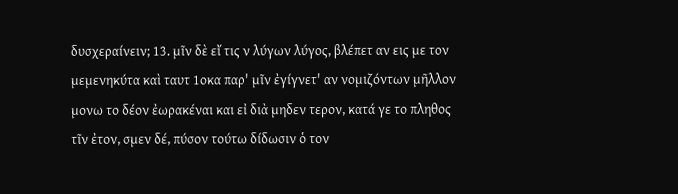δυσχεραίνειν; 13. μῖν δὲ εἴ τις ν λύγων λύγος, βλέπετ αν εις με τον μεμενηκύτα καὶ ταυτ 1οκα παρ' μῖν ἐγίγνετ' αν νομιζόντων μῆλλον μονω το δέον ἐωρακέναι και εἰ διὰ μηδεν τερον, κατά γε το πληθος τῖν ἐτον, σμεν δέ, πύσον τούτω δίδωσιν ὁ τον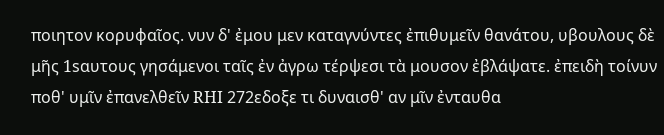ποιητον κορυφαῖος. νυν δ' ἐμου μεν καταγνύντες ἐπιθυμεῖν θανάτου, υβουλους δὲ μῆς 1sαυτους γησάμενοι ταῖς ἐν ἀγρω τέρψεσι τὰ μουσον ἐβλάψατε. ἐπειδὴ τοίνυν ποθ' υμῖν ἐπανελθεῖν RHI 272εδοξε τι δυναισθ' αν μῖν ἐνταυθα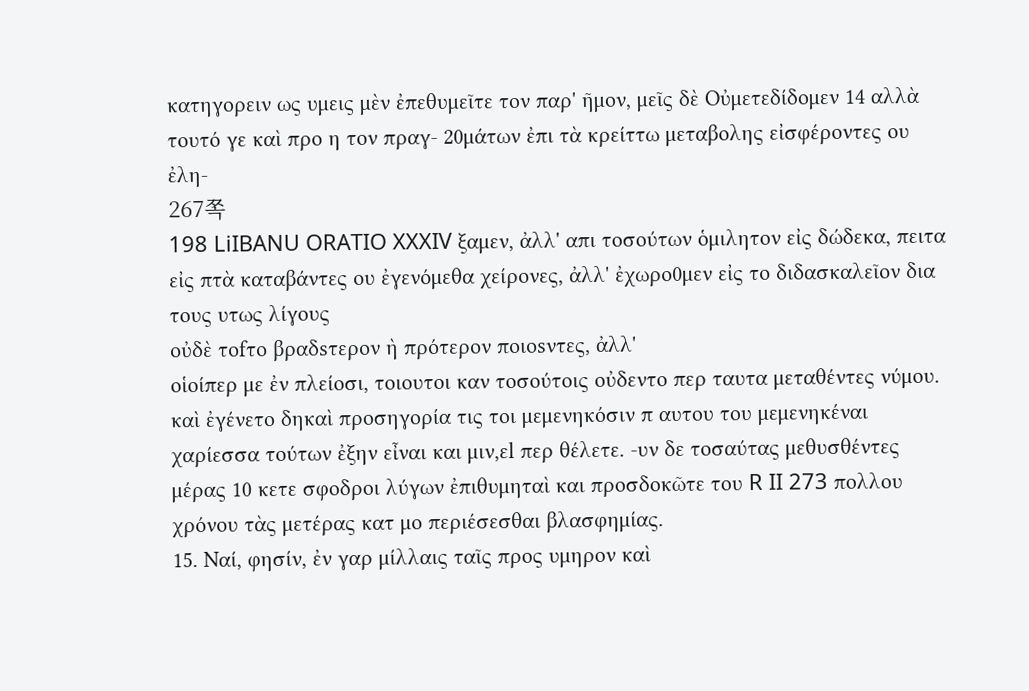κατηγορειν ως υμεις μὲν ἐπεθυμεῖτε τον παρ' ῆμον, μεῖς δὲ Οὐμετεδίδομεν 14 αλλὰ τουτό γε καὶ προ η τον πραγ- 20μάτων ἐπι τὰ κρείττω μεταβολης εἰσφέροντες ου ἐλη-
267쪽
198 LiIBANU ORATIO XXXIV ξαμεν, ἀλλ' απι τοσούτων ὁμιλητον εἰς δώδεκα, πειτα εἰς πτὰ καταβάντες ου ἐγενόμεθα χείρονες, ἀλλ' ἐχωρο0μεν εἰς το διδασκαλεῖον δια τους υτως λίγους
οὐδὲ τοfτο βραδsτερον ὴ πρότερον ποιοsντες, ἀλλ'
οἱοίπερ με ἐν πλείοσι, τοιουτοι καν τοσούτοις οὐδεντο περ ταυτα μεταθέντες νύμου. καὶ ἐγένετο δηκαὶ προσηγορία τις τοι μεμενηκόσιν π αυτου του μεμενηκέναι χαρίεσσα τούτων ἐξην εἶναι και μιν,εl περ θέλετε. -υν δε τοσαύτας μεθυσθέντες μέρας 10 κετε σφοδροι λύγων ἐπιθυμηταὶ και προσδοκῶτε του R II 273 πολλου χρόνου τὰς μετέρας κατ μο περιέσεσθαι βλασφημίας.
15. Ναί, φησίν, ἐν γαρ μίλλαις ταῖς προς υμηρον καὶ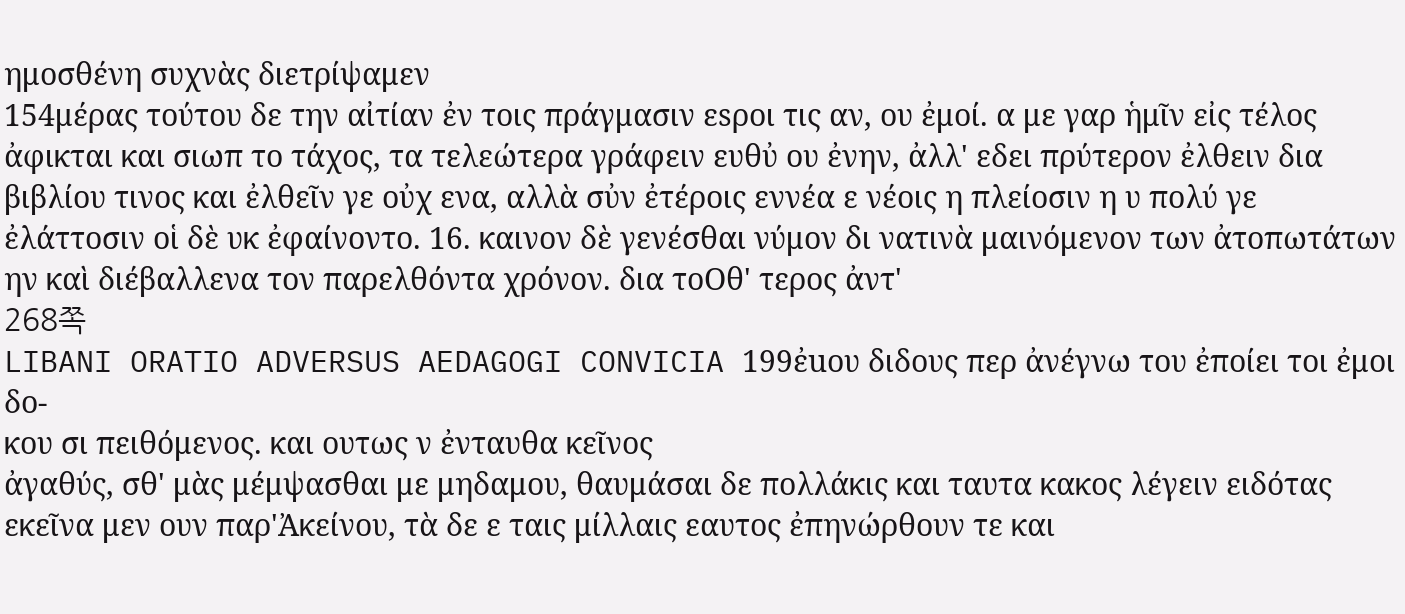ημοσθένη συχνὰς διετρίψαμεν
154μέρας τούτου δε την αἰτίαν ἐν τοις πράγμασιν εsροι τις αν, ου ἐμοί. α με γαρ ἡμῖν εἰς τέλος ἀφικται και σιωπ το τάχος, τα τελεώτερα γράφειν ευθὐ ου ἐνην, ἀλλ' εδει πρύτερον ἐλθειν δια βιβλίου τινος και ἐλθεῖν γε οὐχ ενα, αλλὰ σὐν ἐτέροις εννέα ε νέοις η πλείοσιν η υ πολύ γε ἐλάττοσιν οἱ δὲ υκ ἐφαίνοντο. 16. καινον δὲ γενέσθαι νύμον δι νατινὰ μαινόμενον των ἀτοπωτάτων ην καὶ διέβαλλενα τον παρελθόντα χρόνον. δια τοOθ' τερος ἀντ'
268쪽
LIBANI ORATIO ADVERSUS AEDAGOGI CONVICIA 199ἐuου διδους περ ἀνέγνω του ἐποίει τοι ἐμοι δο-
κου σι πειθόμενος. και ουτως ν ἐνταυθα κεῖνος
ἀγαθύς, σθ' μὰς μέμψασθαι με μηδαμου, θαυμάσαι δε πολλάκις και ταυτα κακος λέγειν ειδότας εκεῖνα μεν ουν παρ'Ἀκείνου, τὰ δε ε ταις μίλλαις εαυτος ἐπηνώρθουν τε και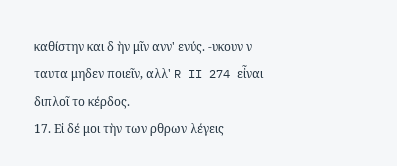καθίστην και δ ὴν μῖν ανν' ενύς. -υκουν ν ταυτα μηδεν ποιεῖν, αλλ' R II 274 εἶναι διπλοῖ το κέρδος.
17. Εἰ δέ μοι τὴν των ρθρων λέγεις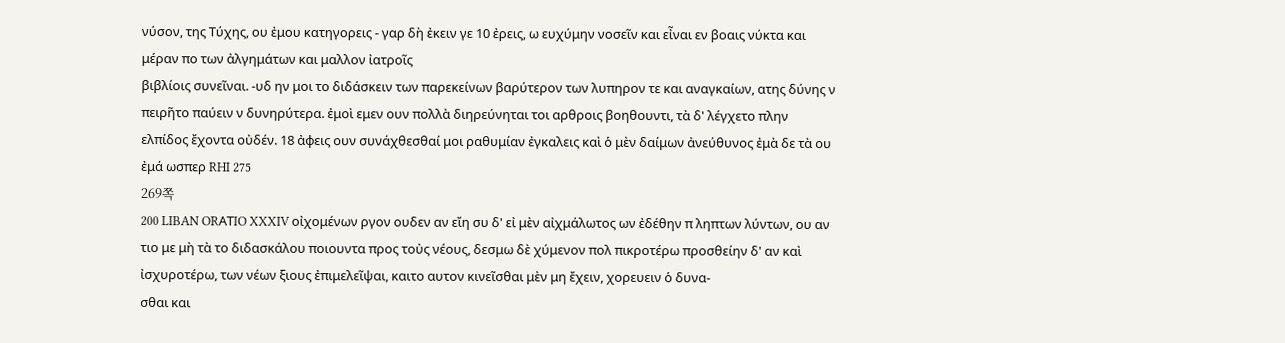νύσον, της Τύχης, ου ἐμου κατηγορεις - γαρ δὴ ἐκειν γε 10 ἐρεις, ω ευχύμην νοσεῖν και εἶναι εν βοαις νύκτα και μέραν πο των ἀλγημάτων και μαλλον ἰατροῖς
βιβλίοις συνεῖναι. -υδ ην μοι το διδάσκειν των παρεκείνων βαρύτερον των λυπηρον τε και αναγκαίων, ατης δύνης ν πειρῆτο παύειν ν δυνηρύτερα. ἐμοὶ εμεν ουν πολλὰ διηρεύνηται τοι αρθροις βοηθουντι, τὰ δ' λέγχετο πλην ελπίδος ἔχοντα οὐδέν. 18 ἀφεις ουν συνάχθεσθαί μοι ραθυμίαν ἐγκαλεις καὶ ὁ μὲν δαίμων ἀνεύθυνος ἐμὰ δε τὰ ου ἐμά ωσπερ RHI 275
269쪽
200 LIBAN ORΑΤIO XXXIV οἰχομένων ργον ουδεν αν εἴη συ δ' εἰ μὲν αἰχμάλωτος ων ἐδέθην π ληπτων λύντων, ου αν τιο με μὴ τὰ το διδασκάλου ποιουντα προς τοὐς νέους, δεσμω δὲ χύμενον πολ πικροτέρω προσθείην δ' αν καὶ ἰσχυροτέρω, των νέων ξιους ἐπιμελεῖψαι, καιτο αυτον κινεῖσθαι μὲν μη ἔχειν, χορευειν ὁ δυνα-
σθαι και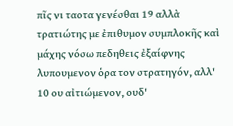πῖς νι ταοτα γενέσθαι 19 αλλὰ τρατιώτης με ἐπιθυμον συμπλοκῆς καὶ μάχης νόσω πεδηθεις ἐξαίφνης λυπουμενον ὁρα τον στρατηγόν, αλλ'
10 ου αἰτιώμενον, ουδ'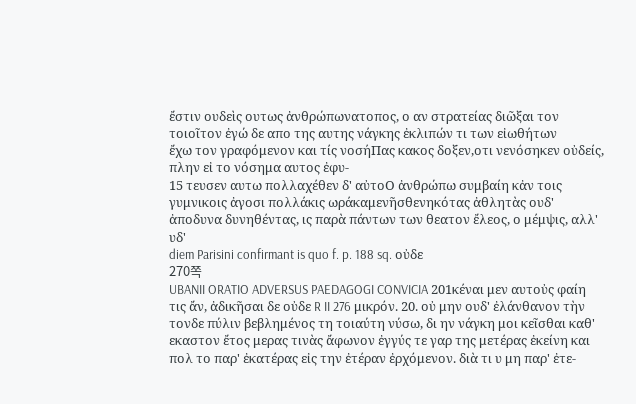ἔστιν ουδεὶς ουτως ἀνθρώπωνατοπος, ο αν στρατείας διῶξαι τον τοιοῖτον ἐγώ δε απο της αυτης νάγκης ἐκλιπών τι των εἰωθήτων
ἔχω τον γραφόμενον και τίς νοσήΠας κακος δοξεν,οτι νενόσηκεν οὐδείς, πλην εἰ το νόσημα αυτος ἐφυ-
15 τευσεν αυτω πολλαχέθεν δ' αὐτοO ἀνθρώπω συμβαίη κἀν τοις γυμνικοις ἀγοσι πολλάκις ωράκαμενῆσθενηκότας ἀθλητὰς ουδ' ἀποδυνα δυνηθέντας, ις παρὰ πάντων των θεατον ἔλεος, ο μέμψις, αλλ' υδ'
diem Parisini confirmant is quo f. p. 188 sq. οὐδε
270쪽
UBANII ORATIO ADVERSUS PAEDAGOGI CONVICIA 201κέναι μεν αυτοὐς φαίη τις ἄν, ἀδικῆσαι δε οὐδε R II 276 μικρόν. 20. οὐ μην ουδ' ἐλάνθανον τὴν τονδε πύλιν βεβλημένος τη τοιαύτη νύσω, δι ην νάγκη μοι κεῖσθαι καθ' εκαστον ἔτος μερας τινὰς ἄφωνον ἐγγύς τε γαρ της μετέρας ἐκείνη και πολ το παρ' ἐκατέρας εἰς την ἐτέραν ἐρχόμενον. διὰ τι υ μη παρ' ἐτε-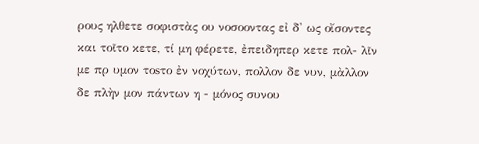ρους ηλθετε σοφιστὰς ου νοσοοντας εἰ δ' ως οἴσοντες και τοῖτο κετε, τί μη φέρετε, ἐπειδηπερ κετε πολ- λῖν με πρ υμον τοsτο ἐν νοχύτων, πολλον δε νυν, μὰλλον δε πλὴν μον πάντων η - μόνος συνου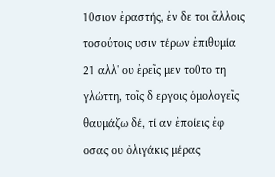10σιον ἐραστής, ἐν δε τοι ἄλλοις τοσούτοις υσιν τέρων ἐπιθυμία 21 αλλ' ου ἐρεῖς μεν το0το τη γλώττη, τοῖς δ εργοις ὁμολογεῖς θαυμάζω δέ, τί αν ἐποίεις ἐφ οσας ου ὀλιγάκις μέρας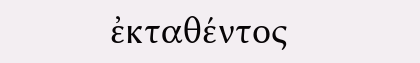ἐκταθέντος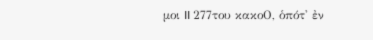μοι II 277του κακοO, ὁπότ' ἐν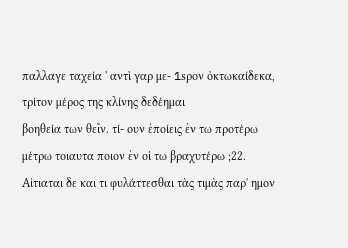παλλαγε ταχεία ' αντὶ γαρ με- 1sρον ὀκτωκαίδεκα, τρίτον μέρος της κλίνης δεδέημαι
βοηθεία των θεῖν. τί- ουν ἐποίεις ἐν τω προτέρω μέτρω τοιαυτα ποιον ἐν οἱ τω βραχυτέρω ;22. Αἰτιαται δε και τι φυλάττεσθαι τὰς τιμὰς παρ' ημον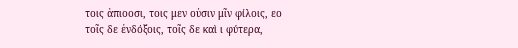τοις ἀπιοοσι, τοις μεν οὐσιν μῖν φίλοις, εο
τοῖς δε ἐνδόξοις, τοῖς δε καὶ ι φύτερα,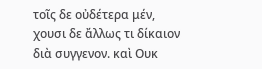τοῖς δε οὐδέτερα μέν, χουσι δε ἄλλως τι δίκαιον διὰ συγγενον. καὶ Ουκ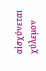αἰσχύνεται χύλεμον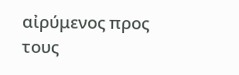αἰρύμενος προς τους